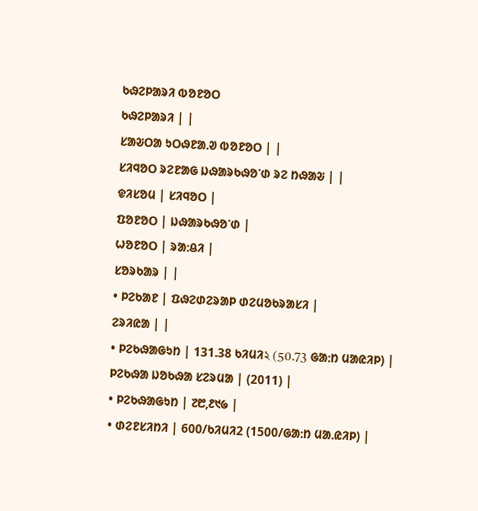ᱠᱷᱮᱞᱟᱨᱤ ᱵᱚᱱᱚᱛ
ᱠᱷᱮᱞᱟᱨᱤ | |
ᱥᱟᱶᱛᱟ ᱩᱛᱷᱱᱟᱹᱣ ᱵᱚᱱᱚᱛ | |
ᱥᱤᱧᱚᱛ ᱨᱮᱱᱟᱜ ᱡᱷᱟᱨᱠᱷᱚᱸᱰ ᱨᱮ ᱴᱷᱟᱶ | |
ᱫᱤᱥᱚᱢ | ᱥᱤᱧᱚᱛ |
ᱯᱚᱱᱚᱛ | ᱡᱷᱟᱨᱠᱷᱚᱸᱰ |
ᱦᱚᱱᱚᱛ | ᱨᱟᱺᱪᱤ |
ᱥᱚᱨᱠᱟᱨ | |
• ᱞᱮᱠᱟᱱ | ᱯᱷᱮᱰᱮᱨᱟᱞ ᱰᱮᱢᱚᱠᱨᱟᱥᱤ |
ᱮᱨᱤᱭᱟ | |
• ᱞᱮᱠᱷᱟᱜᱩᱴ | 131.38 ᱠᱤᱢᱤ২ (50.73 ᱜᱟᱺᱴ ᱢᱟᱭᱤᱞ) |
ᱞᱮᱠᱷᱟ ᱡᱚᱠᱷᱟ ᱥᱮᱨᱢᱟ | (2011) |
• ᱞᱮᱠᱷᱟᱜᱩᱴ | ᱗᱘,᱒᱑᱙ |
• ᱰᱮᱱᱥᱤᱴᱤ | 600/ᱠᱤᱢᱤ2 (1500/ᱜᱟᱺᱴ ᱢᱟᱹᱭᱤᱞ) |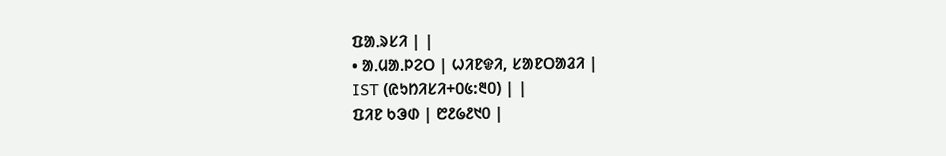ᱯᱟᱹᱨᱥᱤ | |
• ᱟᱹᱢᱟᱹᱞᱮᱛ | ᱦᱤᱱᱫᱤ, ᱥᱟᱱᱛᱟᱲᱤ |
IST (ᱭᱩᱴᱤᱥᱤ+᱐᱕:᱓᱐) | |
ᱯᱤᱱ ᱠᱳᱰ | ᱘᱒᱙᱒᱑᱐ |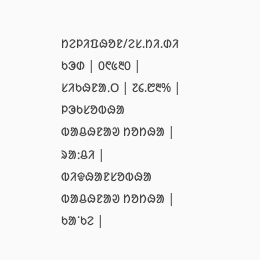ᱴᱮᱞᱤᱯᱷᱚᱱ/ᱮᱥ.ᱴᱤ.ᱰᱤ ᱠᱳᱰ | ᱐᱖᱕᱓᱐ |
ᱥᱤᱠᱷᱱᱟᱹᱛ | ᱗᱔.᱘᱓% |
ᱞᱳᱠᱥᱚᱵᱷᱟ ᱵᱟᱪᱷᱱᱟᱣ ᱴᱚᱴᱷᱟ | ᱨᱟᱺᱪᱤ |
ᱵᱤᱫᱷᱟᱱᱥᱚᱵᱷᱟ ᱵᱟᱪᱷᱱᱟᱣ ᱴᱚᱴᱷᱟ | ᱠᱟᱸᱠᱮ |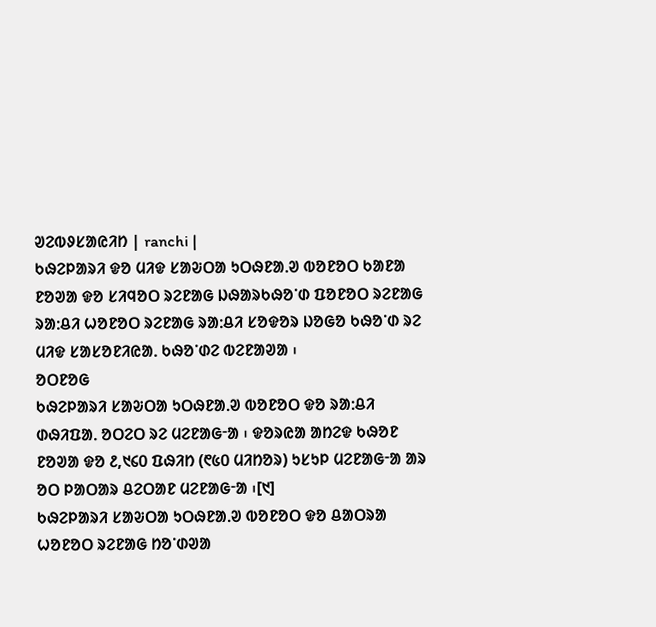ᱣᱮᱵᱽᱥᱟᱭᱤᱴ | ranchi |
ᱠᱷᱮᱞᱟᱨᱤ ᱫᱚ ᱢᱤᱫ ᱥᱟᱶᱛᱟ ᱩᱛᱷᱱᱟᱹᱣ ᱵᱚᱱᱚᱛ ᱠᱟᱱᱟ ᱱᱚᱣᱟ ᱫᱚ ᱥᱤᱧᱚᱛ ᱨᱮᱱᱟᱜ ᱡᱷᱟᱨᱠᱷᱚᱸᱰ ᱯᱚᱱᱚᱛ ᱨᱮᱱᱟᱜ ᱨᱟᱺᱪᱤ ᱦᱚᱱᱚᱛ ᱨᱮᱱᱟᱜ ᱨᱟᱺᱪᱤ ᱥᱚᱫᱚᱨ ᱡᱚᱜᱚ ᱠᱷᱚᱸᱰ ᱨᱮ ᱢᱤᱫ ᱥᱟᱥᱚᱱᱤᱭᱟᱹ ᱠᱷᱚᱸᱰᱮ ᱵᱮᱱᱟᱣᱟ ᱾
ᱚᱛᱱᱚᱜ
ᱠᱷᱮᱞᱟᱨᱤ ᱥᱟᱶᱛᱟ ᱩᱛᱷᱱᱟᱹᱣ ᱵᱚᱱᱚᱛ ᱫᱚ ᱨᱟᱺᱪᱤ ᱰᱷᱤᱯᱟᱹ ᱚᱛᱮᱛ ᱨᱮ ᱢᱮᱱᱟᱜᱼᱟ ᱾ ᱫᱚᱨᱭᱟ ᱟᱴᱮᱫ ᱠᱷᱚᱱ ᱱᱚᱣᱟ ᱫᱚ ᱒,᱑᱔᱐ ᱯᱷᱤᱴ (᱖᱕᱐ ᱢᱤᱴᱚᱨ) ᱩᱥᱩᱞ ᱢᱮᱱᱟᱜᱼᱟ ᱟᱨ ᱚᱛ ᱞᱟᱛᱟᱨ ᱪᱮᱛᱟᱱ ᱢᱮᱱᱟᱜᱼᱟ ᱾[᱑]
ᱠᱷᱮᱞᱟᱨᱤ ᱥᱟᱶᱛᱟ ᱩᱛᱷᱱᱟᱹᱣ ᱵᱚᱱᱚᱛ ᱫᱚ ᱪᱟᱛᱨᱟ ᱦᱚᱱᱚᱛ ᱨᱮᱱᱟᱜ ᱴᱚᱸᱰᱣᱟ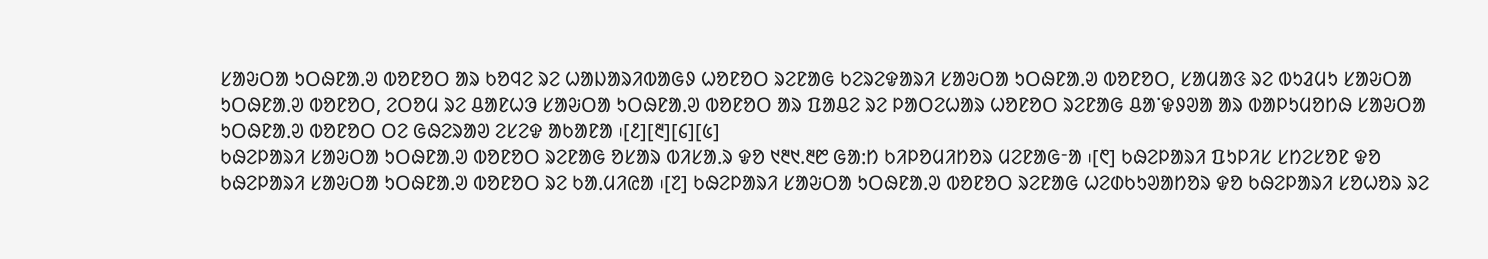ᱥᱟᱶᱛᱟ ᱩᱛᱷᱱᱟᱹᱣ ᱵᱚᱱᱚᱛ ᱟᱨ ᱠᱚᱧᱮ ᱨᱮ ᱦᱟᱡᱟᱨᱤᱵᱟᱜᱽ ᱦᱚᱱᱚᱛ ᱨᱮᱱᱟᱜ ᱠᱮᱨᱮᱫᱟᱨᱤ ᱥᱟᱶᱛᱟ ᱩᱛᱷᱱᱟᱹᱣ ᱵᱚᱱᱚᱛ, ᱥᱟᱢᱟᱝ ᱨᱮ ᱵᱩᱲᱢᱩ ᱥᱟᱶᱛᱟ ᱩᱛᱷᱱᱟᱹᱣ ᱵᱚᱱᱚᱛ, ᱮᱛᱚᱢ ᱨᱮ ᱪᱟᱱᱦᱳ ᱥᱟᱶᱛᱟ ᱩᱛᱷᱱᱟᱹᱣ ᱵᱚᱱᱚᱛ ᱟᱨ ᱯᱟᱪᱮ ᱨᱮ ᱞᱟᱛᱮᱦᱟᱨ ᱦᱚᱱᱚᱛ ᱨᱮᱱᱟᱜ ᱪᱟᱸᱫᱽᱣᱟ ᱟᱨ ᱵᱟᱞᱩᱢᱚᱴᱷ ᱥᱟᱶᱛᱟ ᱩᱛᱷᱱᱟᱹᱣ ᱵᱚᱱᱚᱛ ᱛᱮ ᱜᱷᱮᱨᱟᱣ ᱮᱥᱮᱫ ᱟᱠᱟᱱᱟ ᱾[᱒][᱓][᱔][᱕]
ᱠᱷᱮᱞᱟᱨᱤ ᱥᱟᱶᱛᱟ ᱩᱛᱷᱱᱟᱹᱣ ᱵᱚᱱᱚᱛ ᱨᱮᱱᱟᱜ ᱚᱥᱟᱨ ᱵᱤᱥᱟᱹᱨ ᱫᱚ ᱑᱓᱑.᱓᱘ ᱜᱟᱺᱴ ᱠᱤᱞᱚᱢᱤᱴᱚᱨ ᱢᱮᱱᱟᱜᱼᱟ ᱾[᱖] ᱠᱷᱮᱞᱟᱨᱤ ᱯᱩᱞᱤᱥ ᱥᱴᱮᱥᱚᱱ ᱫᱚ ᱠᱷᱮᱞᱟᱨᱤ ᱥᱟᱶᱛᱟ ᱩᱛᱷᱱᱟᱹᱣ ᱵᱚᱱᱚᱛ ᱨᱮ ᱠᱟᱹᱢᱤᱭᱟ ᱾[᱗] ᱠᱷᱮᱞᱟᱨᱤ ᱥᱟᱶᱛᱟ ᱩᱛᱷᱱᱟᱹᱣ ᱵᱚᱱᱚᱛ ᱨᱮᱱᱟᱜ ᱦᱮᱰᱠᱩᱣᱟᱴᱚᱨ ᱫᱚ ᱠᱷᱮᱞᱟᱨᱤ ᱥᱚᱦᱚᱨ ᱨᱮ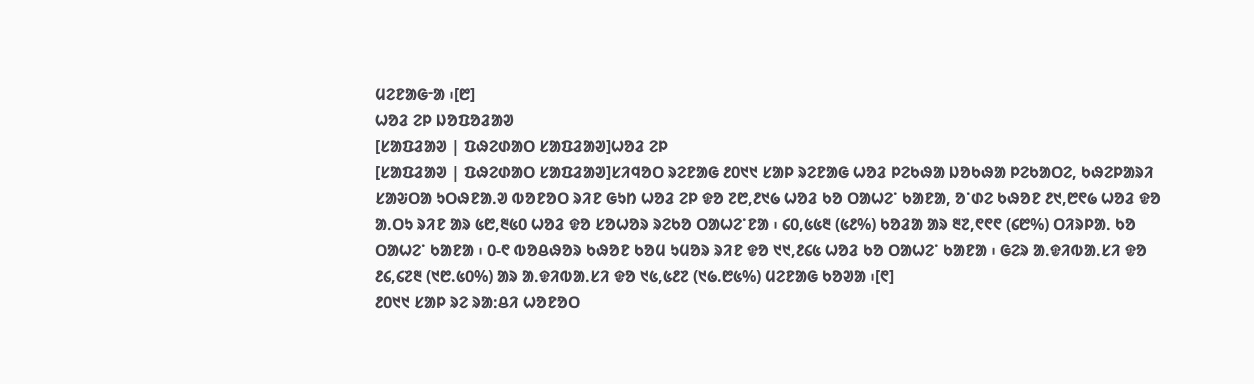ᱢᱮᱱᱟᱜᱼᱟ ᱾[᱘]
ᱦᱚᱲ ᱮᱞ ᱡᱚᱯᱚᱲᱟᱣ
[ᱥᱟᱯᱲᱟᱣ | ᱯᱷᱮᱰᱟᱛ ᱥᱟᱯᱲᱟᱣ]ᱦᱚᱲ ᱮᱞ
[ᱥᱟᱯᱲᱟᱣ | ᱯᱷᱮᱰᱟᱛ ᱥᱟᱯᱲᱟᱣ]ᱥᱤᱧᱚᱛ ᱨᱮᱱᱟᱜ ᱒᱐᱑᱑ ᱥᱟᱞ ᱨᱮᱱᱟᱜ ᱦᱚᱲ ᱞᱮᱠᱷᱟ ᱡᱚᱠᱷᱟ ᱞᱮᱠᱟᱛᱮ, ᱠᱷᱮᱞᱟᱨᱤ ᱥᱟᱶᱛᱟ ᱩᱛᱷᱱᱟᱹᱣ ᱵᱚᱱᱚᱛ ᱨᱤᱱ ᱜᱩᱴ ᱦᱚᱲ ᱮᱞ ᱫᱚ ᱗᱘,᱒᱑᱙ ᱦᱚᱲ ᱠᱚ ᱛᱟᱦᱮᱸ ᱠᱟᱱᱟ, ᱚᱸᱰᱮ ᱠᱷᱚᱱ ᱒᱑,᱘᱖᱙ ᱦᱚᱲ ᱫᱚ ᱟᱹᱛᱩ ᱨᱤᱱ ᱟᱨ ᱕᱘,᱓᱕᱐ ᱦᱚᱲ ᱫᱚ ᱥᱚᱦᱚᱨ ᱨᱮᱠᱚ ᱛᱟᱦᱮᱸᱱᱟ ᱾ ᱔᱐,᱕᱕᱓ (᱕᱒%) ᱠᱚᱲᱟ ᱟᱨ ᱓᱗,᱖᱖᱖ (᱔᱘%) ᱛᱤᱨᱞᱟᱹ ᱠᱚ ᱛᱟᱦᱮᱸ ᱠᱟᱱᱟ ᱾ ᱐-᱖ ᱵᱚᱪᱷᱚᱨ ᱠᱷᱚᱱ ᱠᱚᱢ ᱩᱢᱚᱨ ᱨᱤᱱ ᱫᱚ ᱑᱑,᱒᱔᱕ ᱦᱚᱲ ᱠᱚ ᱛᱟᱦᱮᱸ ᱠᱟᱱᱟ ᱾ ᱜᱮᱨ ᱟᱹᱫᱤᱵᱟᱹᱥᱤ ᱫᱚ ᱒᱔,᱔᱗᱓ (᱑᱘.᱕᱐%) ᱟᱨ ᱟᱹᱫᱤᱵᱟᱹᱥᱤ ᱫᱚ ᱑᱕,᱕᱒᱗ (᱑᱙.᱘᱕%) ᱢᱮᱱᱟᱜ ᱠᱚᱣᱟ ᱾[᱖]
᱒᱐᱑᱑ ᱥᱟᱞ ᱨᱮ ᱨᱟᱺᱪᱤ ᱦᱚᱱᱚᱛ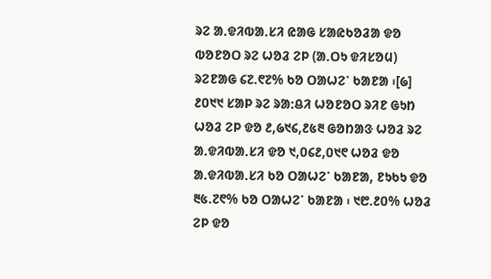ᱨᱮ ᱟᱹᱫᱤᱵᱟᱹᱥᱤ ᱭᱟᱜ ᱥᱟᱭᱠᱚᱲᱟ ᱫᱚ ᱵᱚᱱᱚᱛ ᱨᱮ ᱦᱚᱲ ᱮᱞ (ᱟᱹᱛᱩ ᱫᱤᱥᱚᱢ) ᱨᱮᱱᱟᱜ ᱔᱗.᱖᱗% ᱠᱚ ᱛᱟᱦᱮᱸ ᱠᱟᱱᱟ ᱾[᱙] ᱒᱐᱑᱑ ᱥᱟᱞ ᱨᱮ ᱨᱟᱺᱪᱤ ᱦᱚᱱᱚᱛ ᱨᱤᱱ ᱜᱩᱴ ᱦᱚᱲ ᱮᱞ ᱫᱚ ᱒,᱙᱑᱔,᱒᱕᱓ ᱜᱚᱴᱟᱝ ᱦᱚᱲ ᱨᱮ ᱟᱹᱫᱤᱵᱟᱹᱥᱤ ᱫᱚ ᱑,᱐᱔᱒,᱐᱑᱖ ᱦᱚᱲ ᱫᱚ ᱟᱹᱫᱤᱵᱟᱹᱥᱤ ᱠᱚ ᱛᱟᱦᱮᱸ ᱠᱟᱱᱟ, ᱱᱩᱠᱩ ᱫᱚ ᱓᱕.᱗᱖% ᱠᱚ ᱛᱟᱦᱮᱸ ᱠᱟᱱᱟ ᱾ ᱑᱘.᱒᱐% ᱦᱚᱲ ᱮᱞ ᱫᱚ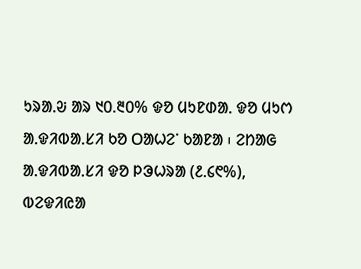ᱩᱨᱟᱹᱶ ᱟᱨ ᱑᱐.᱓᱐% ᱫᱚ ᱢᱩᱱᱰᱟᱹ ᱫᱚ ᱢᱩᱬ ᱟᱹᱫᱤᱵᱟᱹᱥᱤ ᱠᱚ ᱛᱟᱦᱮᱸ ᱠᱟᱱᱟ ᱾ ᱮᱴᱟᱜ ᱟᱹᱫᱤᱵᱟᱹᱥᱤ ᱫᱚ ᱞᱳᱦᱨᱟ (᱒.᱔᱖%), ᱵᱮᱫᱤᱭᱟ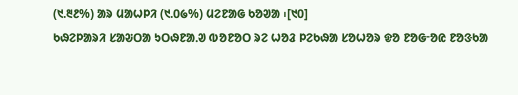(᱑.᱓᱒%) ᱟᱨ ᱢᱟᱦᱞᱤ (᱑.᱐᱙%) ᱢᱮᱱᱟᱜ ᱠᱚᱣᱟ ᱾[᱑᱐]
ᱠᱷᱮᱞᱟᱨᱤ ᱥᱟᱶᱛᱟ ᱩᱛᱷᱱᱟᱹᱣ ᱵᱚᱱᱚᱛ ᱨᱮ ᱦᱚᱲ ᱞᱮᱠᱷᱟ ᱥᱚᱦᱚᱨ ᱫᱚ ᱱᱚᱜᱼᱚᱭ ᱱᱚᱝᱠᱟ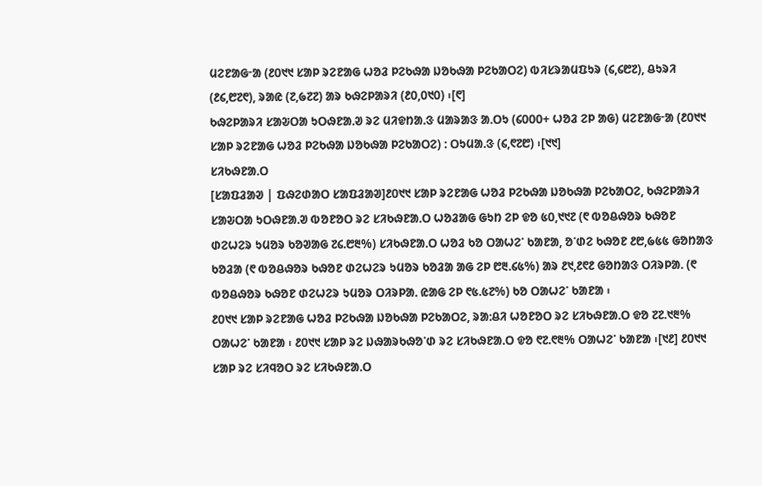ᱢᱮᱱᱟᱜᱼᱟ (᱒᱐᱑᱑ ᱥᱟᱞ ᱨᱮᱱᱟᱜ ᱦᱚᱲ ᱞᱮᱠᱷᱟ ᱡᱚᱠᱷᱟ ᱞᱮᱠᱟᱛᱮ) ᱵᱤᱥᱨᱟᱢᱯᱩᱨ (᱔,᱔᱘᱗), ᱪᱩᱨᱤ (᱒᱔,᱘᱗᱖), ᱨᱟᱭ (᱗,᱙᱗᱗) ᱟᱨ ᱠᱷᱮᱞᱟᱨᱤ (᱒᱐,᱐᱑᱐) ᱾[᱖]
ᱠᱷᱮᱞᱟᱨᱤ ᱥᱟᱶᱛᱟ ᱩᱛᱷᱱᱟᱹᱣ ᱨᱮ ᱢᱤᱫᱴᱟᱹᱝ ᱢᱟᱨᱟᱝ ᱟᱹᱛᱩ (᱔᱐᱐᱐+ ᱦᱚᱲ ᱮᱞ ᱟᱜ) ᱢᱮᱱᱟᱜᱼᱟ (᱒᱐᱑᱑ ᱥᱟᱞ ᱨᱮᱱᱟᱜ ᱦᱚᱲ ᱞᱮᱠᱷᱟ ᱡᱚᱠᱷᱟ ᱞᱮᱠᱟᱛᱮ) : ᱛᱩᱢᱟᱹᱝ (᱔,᱖᱗᱘) ᱾[᱑᱑]
ᱥᱤᱠᱷᱱᱟᱹᱛ
[ᱥᱟᱯᱲᱟᱣ | ᱯᱷᱮᱰᱟᱛ ᱥᱟᱯᱲᱟᱣ]᱒᱐᱑᱑ ᱥᱟᱞ ᱨᱮᱱᱟᱜ ᱦᱚᱲ ᱞᱮᱠᱷᱟ ᱡᱚᱠᱷᱟ ᱞᱮᱠᱟᱛᱮ, ᱠᱷᱮᱞᱟᱨᱤ ᱥᱟᱶᱛᱟ ᱩᱛᱷᱱᱟᱹᱣ ᱵᱚᱱᱚᱛ ᱨᱮ ᱥᱤᱠᱷᱱᱟᱹᱛ ᱦᱚᱲᱟᱜ ᱜᱩᱴ ᱮᱞ ᱫᱚ ᱕᱐,᱑᱑᱗ (᱖ ᱵᱚᱪᱷᱚᱨ ᱠᱷᱚᱱ ᱰᱮᱦᱮᱨ ᱩᱢᱚᱨ ᱠᱚᱣᱟᱜ ᱗᱔.᱘᱓%) ᱥᱤᱠᱷᱱᱟᱹᱛ ᱦᱚᱲ ᱠᱚ ᱛᱟᱦᱮᱸ ᱠᱟᱱᱟ, ᱚᱸᱰᱮ ᱠᱷᱚᱱ ᱒᱘,᱙᱕᱕ ᱜᱚᱴᱟᱝ ᱠᱚᱲᱟ (᱖ ᱵᱚᱪᱷᱚᱨ ᱠᱷᱚᱱ ᱰᱮᱦᱮᱨ ᱩᱢᱚᱨ ᱠᱚᱲᱟ ᱟᱜ ᱮᱞ ᱘᱓.᱔᱕%) ᱟᱨ ᱒᱑,᱒᱖᱒ ᱜᱚᱴᱟᱝ ᱛᱤᱨᱞᱟᱹ (᱖ ᱵᱚᱪᱷᱚᱨ ᱠᱷᱚᱱ ᱰᱮᱦᱮᱨ ᱩᱢᱚᱨ ᱛᱤᱨᱞᱟᱹ ᱭᱟᱜ ᱮᱞ ᱖᱕.᱕᱗%) ᱠᱚ ᱛᱟᱦᱮᱸ ᱠᱟᱱᱟ ᱾
᱒᱐᱑᱑ ᱥᱟᱞ ᱨᱮᱱᱟᱜ ᱦᱚᱲ ᱞᱮᱠᱷᱟ ᱡᱚᱠᱷᱟ ᱞᱮᱠᱟᱛᱮ, ᱨᱟᱺᱪᱤ ᱦᱚᱱᱚᱛ ᱨᱮ ᱥᱤᱠᱷᱱᱟᱹᱛ ᱫᱚ ᱗᱗.᱑᱓% ᱛᱟᱦᱮᱸ ᱠᱟᱱᱟ ᱾ ᱒᱐᱑᱑ ᱥᱟᱞ ᱨᱮ ᱡᱷᱟᱨᱠᱷᱚᱸᱰ ᱨᱮ ᱥᱤᱠᱷᱱᱟᱹᱛ ᱫᱚ ᱖᱗.᱖᱓% ᱛᱟᱦᱮᱸ ᱠᱟᱱᱟ ᱾[᱑᱒] ᱒᱐᱑᱑ ᱥᱟᱞ ᱨᱮ ᱥᱤᱧᱚᱛ ᱨᱮ ᱥᱤᱠᱷᱱᱟᱹᱛ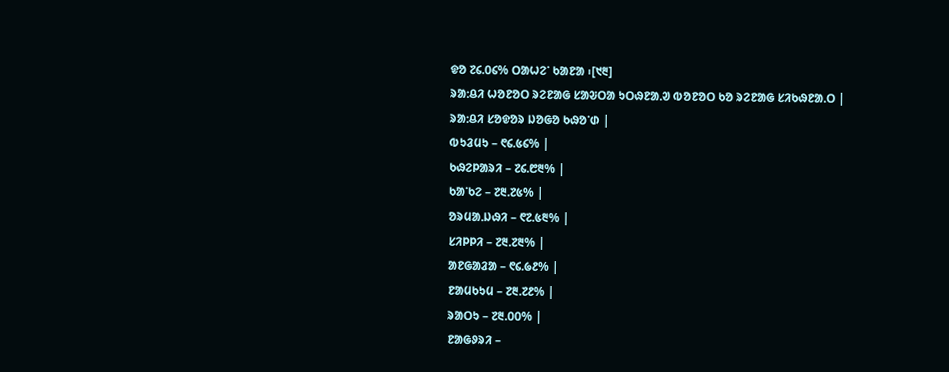ᱫᱚ ᱗᱔.᱐᱔% ᱛᱟᱦᱮᱸ ᱠᱟᱱᱟ ᱾[᱑᱓]
ᱨᱟᱺᱪᱤ ᱦᱚᱱᱚᱛ ᱨᱮᱱᱟᱜ ᱥᱟᱶᱛᱟ ᱩᱛᱷᱱᱟᱹᱣ ᱵᱚᱱᱚᱛ ᱠᱚ ᱨᱮᱱᱟᱜ ᱥᱤᱠᱷᱱᱟᱹᱛ |
ᱨᱟᱺᱪᱤ ᱥᱚᱫᱚᱨ ᱡᱚᱜᱚ ᱠᱷᱚᱸᱰ |
ᱵᱩᱲᱢᱩ – ᱖᱔.᱕᱔% |
ᱠᱷᱮᱞᱟᱨᱤ – ᱗᱔.᱘᱓% |
ᱠᱟᱸᱠᱮ – ᱗᱓.᱗᱕% |
ᱚᱨᱢᱟᱹᱡᱷᱤ – ᱖᱗.᱕᱓% |
ᱥᱤᱞᱞᱤ – ᱗᱓.᱗᱓% |
ᱟᱱᱜᱟᱲᱟ – ᱖᱔.᱙᱒% |
ᱱᱟᱢᱠᱩᱢ – ᱗᱓.᱗᱒% |
ᱨᱟᱛᱩ – ᱗᱓.᱐᱐% |
ᱱᱟᱜᱽᱨᱤ –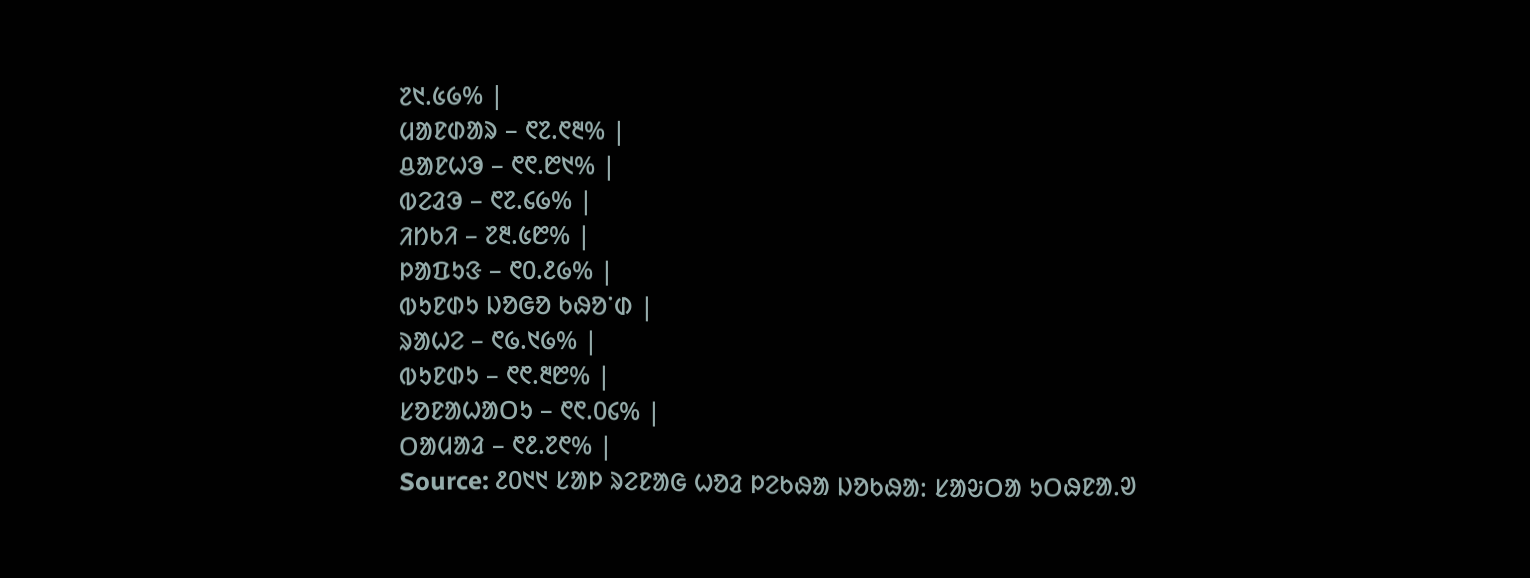᱗᱑.᱕᱙% |
ᱢᱟᱱᱰᱟᱨ – ᱖᱗.᱖᱓% |
ᱪᱟᱱᱦᱳ – ᱖᱖.᱘᱑% |
ᱵᱮᱲᱳ – ᱖᱗.᱔᱙% |
ᱤᱴᱠᱤ – ᱗᱓.᱕᱘% |
ᱞᱟᱯᱩᱝ – ᱖᱐.᱒᱙% |
ᱵᱩᱱᱰᱩ ᱡᱚᱜᱚ ᱠᱷᱚᱸᱰ |
ᱨᱟᱦᱮ – ᱖᱙.᱑᱙% |
ᱵᱩᱱᱰᱩ – ᱖᱖.᱓᱘% |
ᱥᱚᱱᱟᱦᱟᱛᱩ – ᱖᱖.᱐᱔% |
ᱛᱟᱢᱟᱲ – ᱖᱒.᱗᱖% |
Source: ᱒᱐᱑᱑ ᱥᱟᱞ ᱨᱮᱱᱟᱜ ᱦᱚᱲ ᱞᱮᱠᱷᱟ ᱡᱚᱠᱷᱟ: ᱥᱟᱶᱛᱟ ᱩᱛᱷᱱᱟᱹᱣ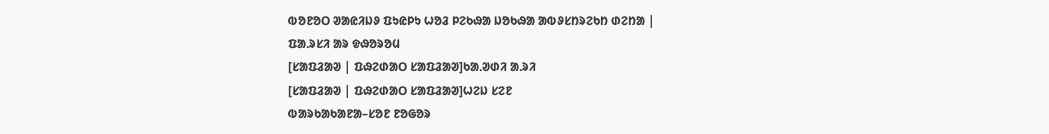ᱵᱚᱱᱚᱛ ᱣᱟᱭᱤᱡᱽ ᱯᱩᱭᱞᱩ ᱦᱚᱲ ᱞᱮᱠᱷᱟ ᱡᱚᱠᱷᱟ ᱟᱵᱽᱥᱴᱨᱮᱠᱴ ᱰᱮᱴᱟ |
ᱯᱟᱹᱨᱥᱤ ᱟᱨ ᱫᱷᱚᱨᱚᱢ
[ᱥᱟᱯᱲᱟᱣ | ᱯᱷᱮᱰᱟᱛ ᱥᱟᱯᱲᱟᱣ]ᱠᱟᱹᱣᱰᱤ ᱟᱹᱨᱤ
[ᱥᱟᱯᱲᱟᱣ | ᱯᱷᱮᱰᱟᱛ ᱥᱟᱯᱲᱟᱣ]ᱦᱮᱡ ᱥᱮᱱ
ᱵᱟᱨᱠᱟᱠᱟᱱᱟ–ᱥᱚᱱ ᱱᱚᱜᱚᱨ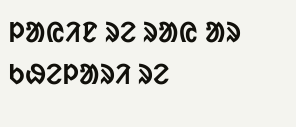ᱞᱟᱭᱤᱱ ᱨᱮ ᱨᱟᱭ ᱟᱨ ᱠᱷᱮᱞᱟᱨᱤ ᱨᱮ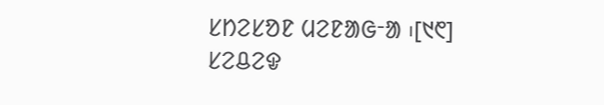ᱥᱴᱮᱥᱚᱱ ᱢᱮᱱᱟᱜᱼᱟ ᱾[᱑᱖]
ᱥᱮᱪᱮᱫ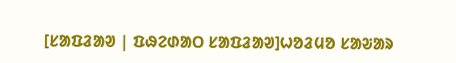[ᱥᱟᱯᱲᱟᱣ | ᱯᱷᱮᱰᱟᱛ ᱥᱟᱯᱲᱟᱣ]ᱦᱚᱲᱢᱚ ᱥᱟᱶᱟᱨ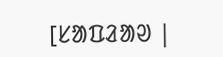[ᱥᱟᱯᱲᱟᱣ |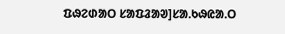ᱯᱷᱮᱰᱟᱛ ᱥᱟᱯᱲᱟᱣ]ᱥᱟᱹᱠᱷᱭᱟᱹᱛ